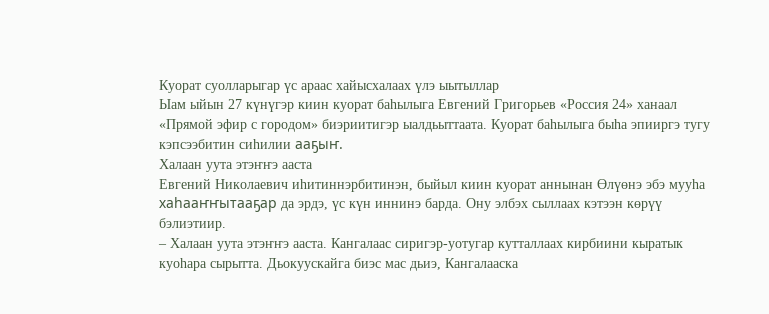Куорат суолларыгар үс араас хайысхалаах үлэ ыытыллар
Ыам ыйын 27 күнүгэр киин куорат баһылыга Евгений Григорьев «Россия 24» ханаал «Прямой эфир с городом» биэриитигэр ыалдьыттаата. Куорат баһылыга быһа эпииргэ тугу кэпсээбитин сиһилии ааҕыҥ.
Халаан уута этэҥҥэ ааста
Евгений Николаевич иһитиннэрбитинэн, быйыл киин куорат аннынан Өлүөнэ эбэ мууһа хаһааҥҥытааҕар да эрдэ, үс күн иннинэ барда. Ону элбэх сыллаах кэтээн көрүү бэлиэтиир.
– Халаан уута этэҥҥэ ааста. Кангалаас сиригэр-уотугар кутталлаах кирбиини кыратык куоһара сырытта. Дьокуускайга биэс мас дьиэ, Кангалааска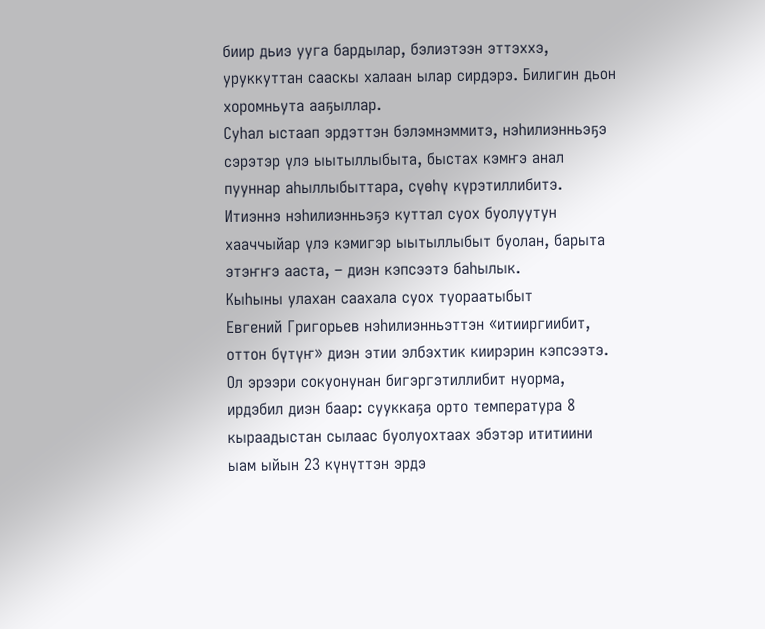биир дьиэ ууга бардылар, бэлиэтээн эттэххэ, уруккуттан сааскы халаан ылар сирдэрэ. Билигин дьон хоромньута ааҕыллар.
Суһал ыстаап эрдэттэн бэлэмнэммитэ, нэһилиэнньэҕэ сэрэтэр үлэ ыытыллыбыта, быстах кэмҥэ анал пууннар аһыллыбыттара, сүөһү күрэтиллибитэ. Итиэннэ нэһилиэнньэҕэ куттал суох буолуутун хааччыйар үлэ кэмигэр ыытыллыбыт буолан, барыта этэҥҥэ ааста, – диэн кэпсээтэ баһылык.
Кыһыны улахан саахала суох туораатыбыт
Евгений Григорьев нэһилиэнньэттэн «итииргиибит, оттон бүтүҥ» диэн этии элбэхтик киирэрин кэпсээтэ. Ол эрээри сокуонунан бигэргэтиллибит нуорма, ирдэбил диэн баар: сууккаҕа орто температура 8 кыраадыстан сылаас буолуохтаах эбэтэр ититиини ыам ыйын 23 күнүттэн эрдэ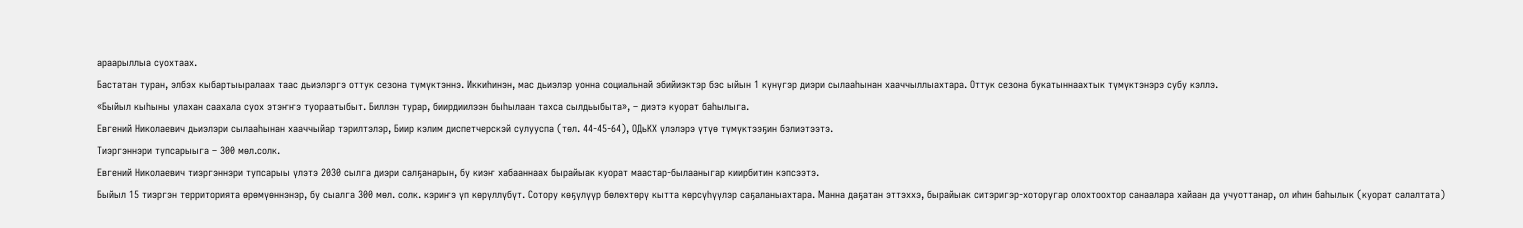араарыллыа суохтаах.
Бастатан туран, элбэх кыбартыыралаах таас дьиэлэргэ оттук сезона түмүктэннэ. Иккиһинэн, мас дьиэлэр уонна социальнай эбийиэктэр бэс ыйын 1 күнүгэр диэри сылааһынан хааччыллыахтара. Оттук сезона букатыннаахтык түмүктэнэрэ субу кэллэ.
«Быйыл кыһыны улахан саахала суох этэҥҥэ туораатыбыт. Биллэн турар, биирдиилээн быһылаан тахса сылдьыбыта», – диэтэ куорат баһылыга.
Евгений Николаевич дьиэлэри сылааһынан хааччыйар тэрилтэлэр, Биир кэлим диспетчерскэй сулууспа (төл. 44-45-64), ОДьКХ үлэлэрэ үтүө түмүктээҕин бэлиэтээтэ.
Тиэргэннэри тупсарыыга – 300 мөл.солк.
Евгений Николаевич тиэргэннэри тупсарыы үлэтэ 2030 сылга диэри салҕанарын, бу киэҥ хабааннаах бырайыак куорат маастар-былааныгар киирбитин кэпсээтэ.
Быйыл 15 тиэргэн территорията өрөмүөннэнэр, бу сыалга 300 мөл. солк. кэриҥэ үп көрүллүбүт. Сотору көҕүлүүр бөлөхтөрү кытта көрсүһүүлэр саҕаланыахтара. Манна даҕатан эттэххэ, бырайыак ситэригэр-хоторугар олохтоохтор санаалара хайаан да учуоттанар, ол иһин баһылык (куорат салалтата)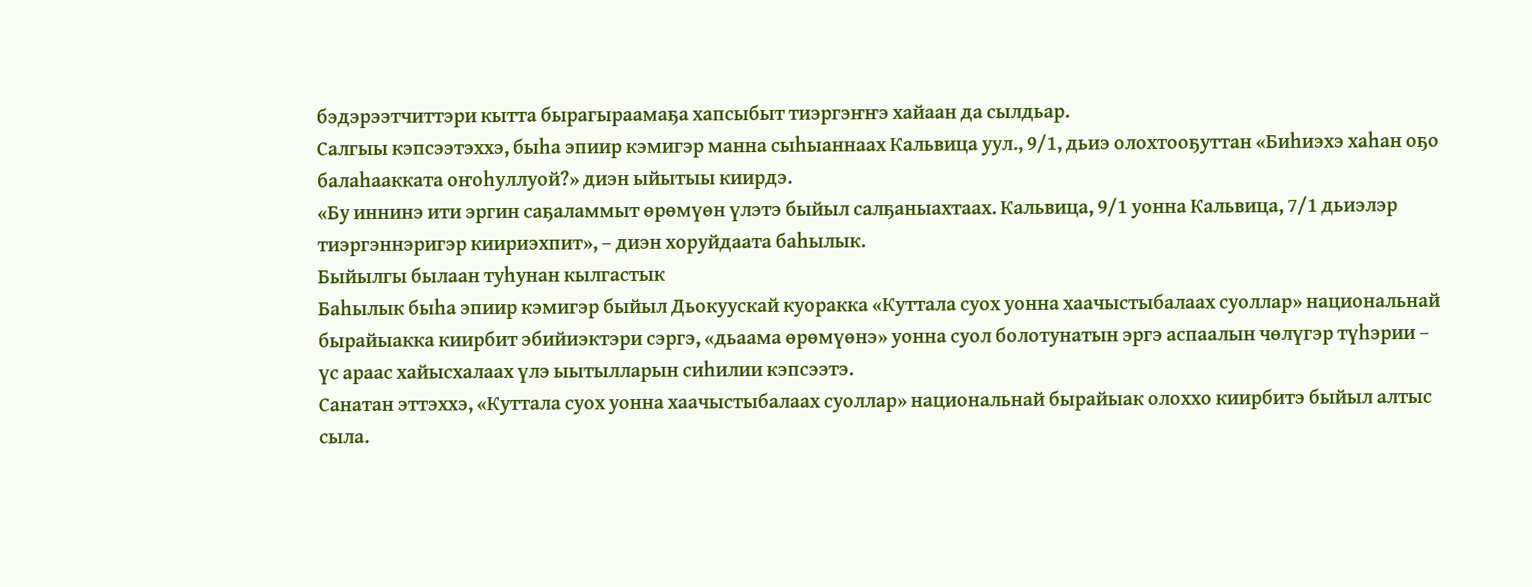бэдэрээтчиттэри кытта бырагыраамаҕа хапсыбыт тиэргэҥҥэ хайаан да сылдьар.
Салгыы кэпсээтэххэ, быһа эпиир кэмигэр манна сыһыаннаах Кальвица уул., 9/1, дьиэ олохтооҕуттан «Биһиэхэ хаһан оҕо балаһаакката оҥоһуллуой?» диэн ыйытыы киирдэ.
«Бу иннинэ ити эргин саҕаламмыт өрөмүөн үлэтэ быйыл салҕаныахтаах. Кальвица, 9/1 уонна Кальвица, 7/1 дьиэлэр тиэргэннэригэр киириэхпит», – диэн хоруйдаата баһылык.
Быйылгы былаан туһунан кылгастык
Баһылык быһа эпиир кэмигэр быйыл Дьокуускай куоракка «Куттала суох уонна хаачыстыбалаах суоллар» национальнай бырайыакка киирбит эбийиэктэри сэргэ, «дьаама өрөмүөнэ» уонна суол болотунатын эргэ аспаалын чөлүгэр түһэрии – үс араас хайысхалаах үлэ ыытылларын сиһилии кэпсээтэ.
Санатан эттэххэ, «Куттала суох уонна хаачыстыбалаах суоллар» национальнай бырайыак олоххо киирбитэ быйыл алтыс сыла.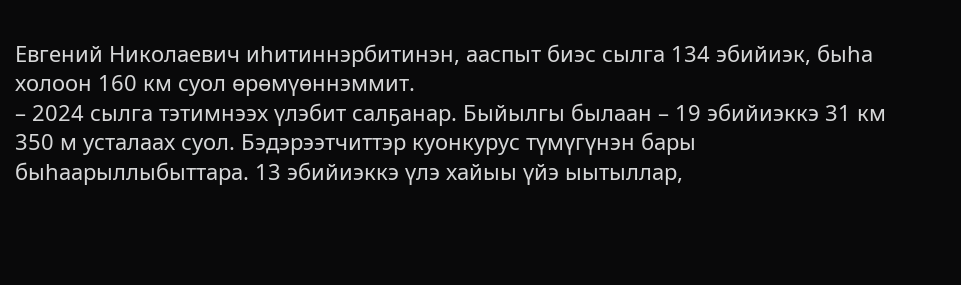Евгений Николаевич иһитиннэрбитинэн, ааспыт биэс сылга 134 эбийиэк, быһа холоон 160 км суол өрөмүөннэммит.
– 2024 сылга тэтимнээх үлэбит салҕанар. Быйылгы былаан – 19 эбийиэккэ 31 км 350 м усталаах суол. Бэдэрээтчиттэр куонкурус түмүгүнэн бары быһаарыллыбыттара. 13 эбийиэккэ үлэ хайыы үйэ ыытыллар,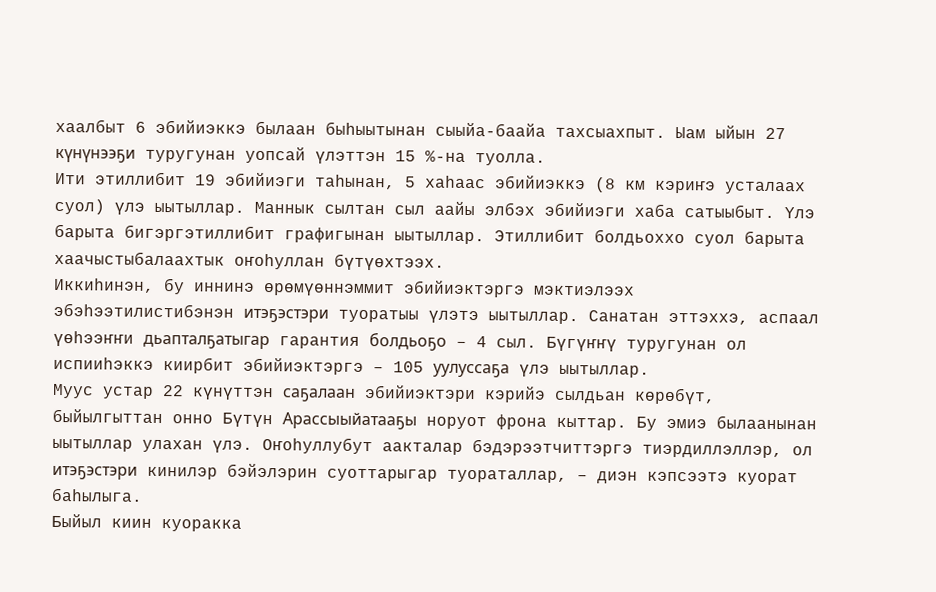хаалбыт 6 эбийиэккэ былаан быһыытынан сыыйа-баайа тахсыахпыт. Ыам ыйын 27 күнүнээҕи туругунан уопсай үлэттэн 15 %-на туолла.
Ити этиллибит 19 эбийиэги таһынан, 5 хаһаас эбийиэккэ (8 км кэриҥэ усталаах суол) үлэ ыытыллар. Маннык сылтан сыл аайы элбэх эбийиэги хаба сатыыбыт. Үлэ барыта бигэргэтиллибит графигынан ыытыллар. Этиллибит болдьоххо суол барыта хаачыстыбалаахтык оҥоһуллан бүтүөхтээх.
Иккиһинэн, бу иннинэ өрөмүөннэммит эбийиэктэргэ мэктиэлээх эбэһээтилистибэнэн итэҕэстэри туоратыы үлэтэ ыытыллар. Санатан эттэххэ, аспаал үөһээҥҥи дьапталҕатыгар гарантия болдьоҕо – 4 сыл. Бүгүҥҥү туругунан ол испииһэккэ киирбит эбийиэктэргэ – 105 уулуссаҕа үлэ ыытыллар.
Муус устар 22 күнүттэн саҕалаан эбийиэктэри кэрийэ сылдьан көрөбүт, быйылгыттан онно Бүтүн Арассыыйатааҕы норуот фрона кыттар. Бу эмиэ былаанынан ыытыллар улахан үлэ. Оҥоһуллубут аакталар бэдэрээтчиттэргэ тиэрдиллэллэр, ол итэҕэстэри кинилэр бэйэлэрин суоттарыгар туораталлар, – диэн кэпсээтэ куорат баһылыга.
Быйыл киин куоракка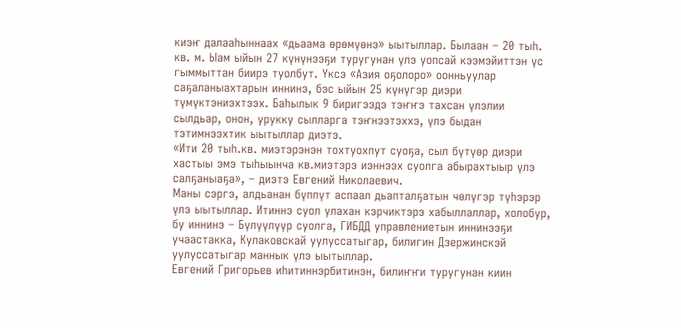киэҥ далааһыннаах «дьаама өрөмүөнэ» ыытыллар. Былаан – 20 тыһ. кв. м. Ыам ыйын 27 күнүнээҕи туругунан үлэ уопсай кээмэйиттэн үс гыммыттан биирэ туолбут. Үксэ «Азия оҕолоро» оонньуулар саҕаланыахтарын иннинэ, бэс ыйын 25 күнүгэр диэри түмүктэниэхтээх. Баһылык 9 биригээдэ тэҥҥэ тахсан үлэлии сылдьар, онон, урукку сылларга тэҥнээтэххэ, үлэ быдан тэтимнээхтик ыытыллар диэтэ.
«Ити 20 тыһ.кв. миэтэрэнэн тохтуохпут суоҕа, сыл бүтүөр диэри хастыы эмэ тыһыынча кв.миэтэрэ иэннээх суолга абырахтыыр үлэ салҕаныаҕа», – диэтэ Евгений Николаевич.
Маны сэргэ, алдьанан бүппүт аспаал дьапталҕатын чөлүгэр түһэрэр үлэ ыытыллар. Итиннэ суол улахан кэрчиктэрэ хабыллаллар, холобур, бу иннинэ – Бүлүүлүүр суолга, ГИБДД управлениетын иннинээҕи учаастакка, Кулаковскай уулуссатыгар, билигин Дзержинскэй уулуссатыгар маннык үлэ ыытыллар.
Евгений Григорьев иһитиннэрбитинэн, билиҥҥи туругунан киин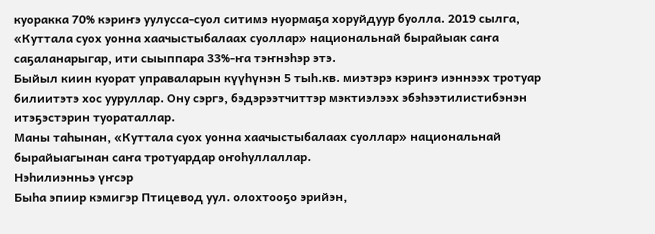куоракка 70% кэриҥэ уулусса-суол ситимэ нуормаҕа хоруйдуур буолла. 2019 сылга, «Куттала суох уонна хаачыстыбалаах суоллар» национальнай бырайыак саҥа саҕаланарыгар, ити сыыппара 33%-ҥа тэҥнэһэр этэ.
Быйыл киин куорат управаларын күүһүнэн 5 тыһ.кв. миэтэрэ кэриҥэ иэннээх тротуар билиитэтэ хос ууруллар. Ону сэргэ, бэдэрээтчиттэр мэктиэлээх эбэһээтилистибэнэн итэҕэстэрин туораталлар.
Маны таһынан, «Куттала суох уонна хаачыстыбалаах суоллар» национальнай бырайыагынан саҥа тротуардар оҥоһуллаллар.
Нэһилиэнньэ үҥсэр
Быһа эпиир кэмигэр Птицевод уул. олохтооҕо эрийэн,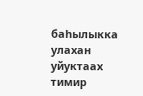баһылыкка улахан уйуктаах тимир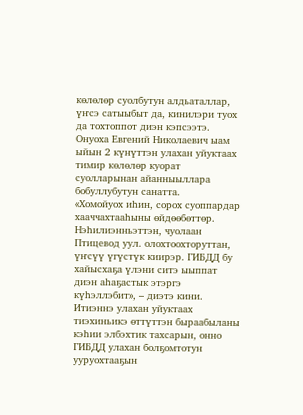көлөлөр суолбутун алдьаталлар, үҥсэ сатыыбыт да, кинилэри туох да тохтоппот диэн кэпсээтэ. Онуоха Евгений Николаевич ыам ыйын 2 күнүттэн улахан уйуктаах тимир көлөлөр куорат суолларынан айанныыллара бобуллубутун санатта.
«Хомойуох иһин, сорох суоппардар хааччахтааһыны өйдөөбөттөр. Нэһилиэнньэттэн, чуолаан Птицевод уул. олохтоохторуттан, үҥсүү үгүстүк киирэр. ГИБДД бу хайысхаҕа үлэни ситэ ыыппат диэн аһаҕастык этэргэ күһэллэбит», – диэтэ кини. Итиэннэ улахан уйуктаах тиэхиньикэ өттүттэн быраабыланы кэһии элбэхтик тахсарын, онно ГИБДД улахан болҕомтотун ууруохтааҕын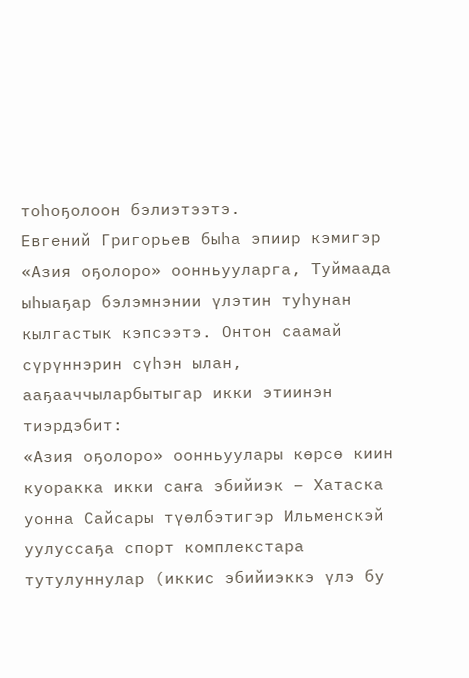тоһоҕолоон бэлиэтээтэ.
Евгений Григорьев быһа эпиир кэмигэр «Азия оҕолоро» оонньууларга, Туймаада ыһыаҕар бэлэмнэнии үлэтин туһунан кылгастык кэпсээтэ. Онтон саамай сүрүннэрин сүһэн ылан, ааҕааччыларбытыгар икки этиинэн тиэрдэбит:
«Азия оҕолоро» оонньуулары көрсө киин куоракка икки саҥа эбийиэк – Хатаска уонна Сайсары түөлбэтигэр Ильменскэй уулуссаҕа спорт комплекстара тутулуннулар (иккис эбийиэккэ үлэ бу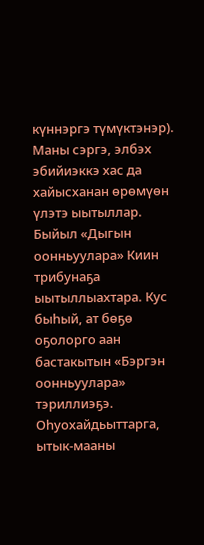күннэргэ түмүктэнэр). Маны сэргэ, элбэх эбийиэккэ хас да хайысханан өрөмүөн үлэтэ ыытыллар.
Быйыл «Дыгын оонньуулара» Киин трибунаҕа ыытыллыахтара. Кус быһый, ат бөҕө оҕолорго аан бастакытын «Бэргэн оонньуулара» тэриллиэҕэ.
Оһуохайдьыттарга, ытык-мааны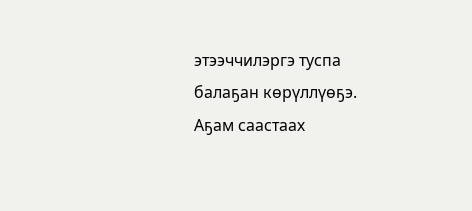этээччилэргэ туспа балаҕан көрүллүөҕэ. Аҕам саастаах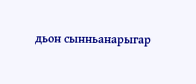дьон сынньанарыгар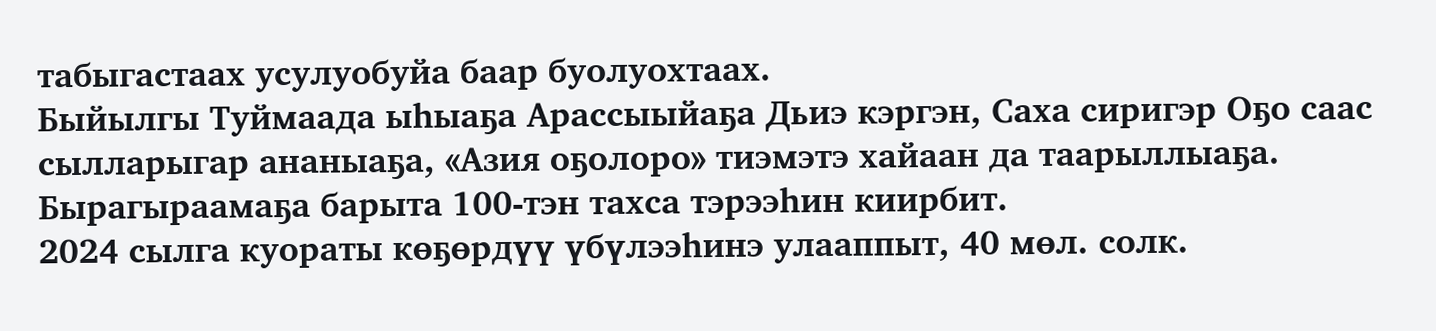табыгастаах усулуобуйа баар буолуохтаах.
Быйылгы Туймаада ыһыаҕа Арассыыйаҕа Дьиэ кэргэн, Саха сиригэр Оҕо саас сылларыгар ананыаҕа, «Азия оҕолоро» тиэмэтэ хайаан да таарыллыаҕа. Бырагыраамаҕа барыта 100-тэн тахса тэрээһин киирбит.
2024 сылга куораты көҕөрдүү үбүлээһинэ улааппыт, 40 мөл. солк.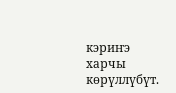кэриҥэ харчы көрүллүбүт.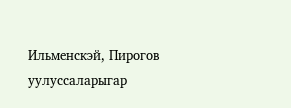Ильменскэй, Пирогов уулуссаларыгар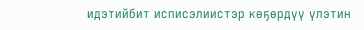идэтийбит исписэлиистэр көҕөрдүү үлэтин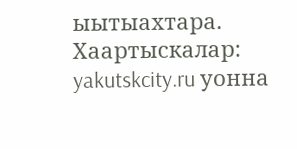ыытыахтара.
Хаартыскалар: yakutskcity.ru уонна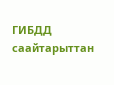ГИБДД саайтарыттан